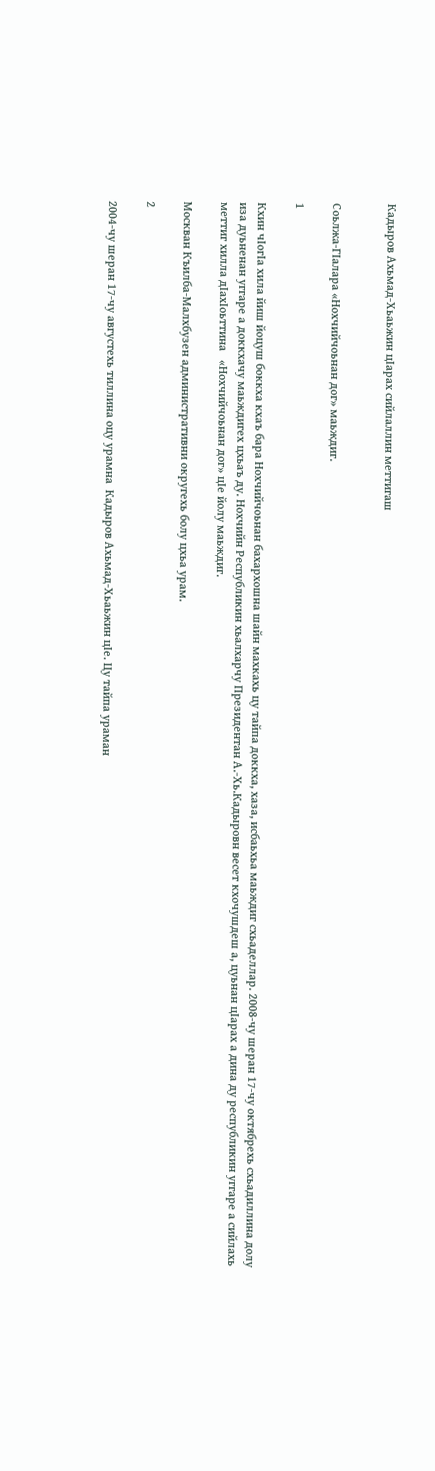Кадыров Ахьмад-Хьаьжин цIарах сийлаллин меттигаш


Соьлжа-ГIалара «Нохчийчоьнан дог» маьждиг.

1

Кхин чIогIа хила йиш йоцуш боккха кхаъ бара Нохчийчоьнан бахархошна шайн махкахь цу тайпа доккха, хаза, исбаьхьа маьждиг схьаделлар. 2008-чу шеран 17-чу октябрехь схьадиллина долу иза дуьненан уггаре а доккхачу маьждигех цхьаъ ду. Нохчийн Республикин хьалхарчу Президентан А.-Хь.Кадыровн весет кхочушдеш а, цуьнан цIарах а дина ду республикин уггаре а сийлахь меттиг хилла дIахIоьттина   «Нохчийчоьнан дог» цIе йолу маьждиг.

Москван Къилба-Малхбузен административни округехь болу цхьа урам.

2

2004-чу шеран 17-чу августехь тиллина оцу урамна  Кадыров Ахьмад-Хьаьжин цIе. Цу тайпа ураман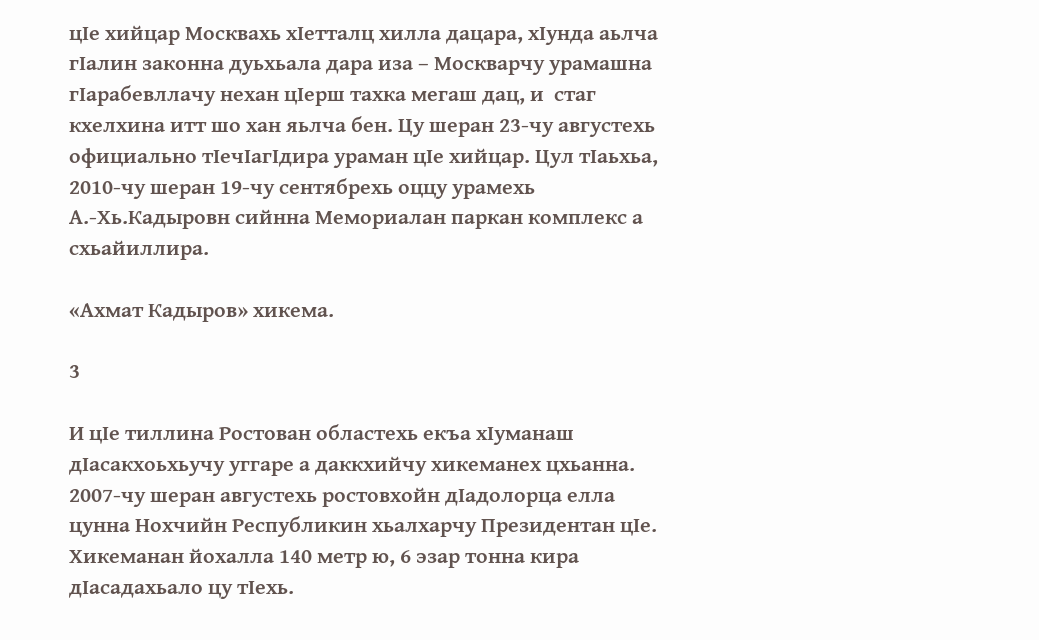цIе хийцар Москвахь хIетталц хилла дацара, хIунда аьлча гIалин законна дуьхьала дара иза – Москварчу урамашна гIарабевллачу нехан цIерш тахка мегаш дац, и  стаг кхелхина итт шо хан яьлча бен. Цу шеран 23-чу августехь официально тIечIагIдира ураман цIе хийцар. Цул тIаьхьа, 2010-чу шеран 19-чу сентябрехь оццу урамехь А.-Хь.Кадыровн сийнна Мемориалан паркан комплекс а схьайиллира.

«Ахмат Кадыров» хикема.

3

И цIе тиллина Ростован областехь екъа хIуманаш дIасакхоьхьучу уггаре а даккхийчу хикеманех цхьанна. 2007-чу шеран августехь ростовхойн дIадолорца елла цунна Нохчийн Республикин хьалхарчу Президентан цIе. Хикеманан йохалла 140 метр ю, 6 эзар тонна кира дIасадахьало цу тIехь.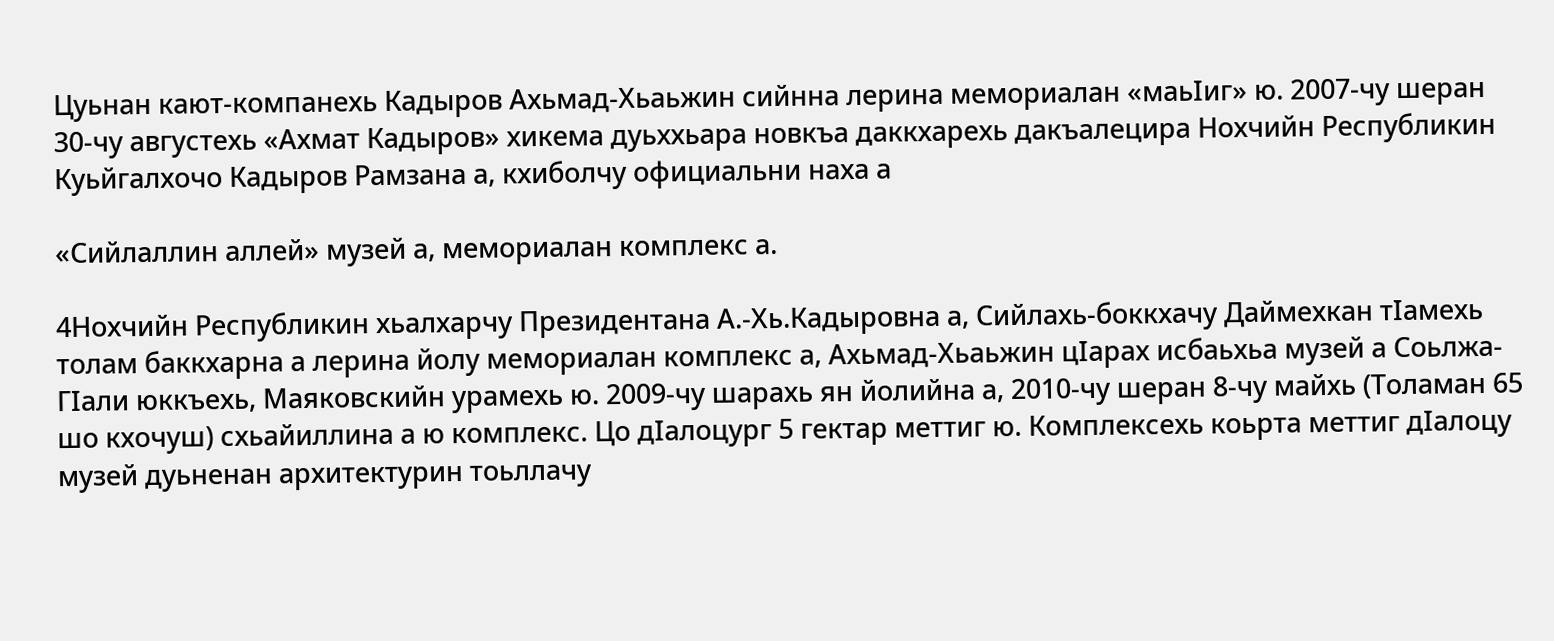Цуьнан кают-компанехь Кадыров Ахьмад-Хьаьжин сийнна лерина мемориалан «маьIиг» ю. 2007-чу шеран 30-чу августехь «Ахмат Кадыров» хикема дуьххьара новкъа даккхарехь дакъалецира Нохчийн Республикин Куьйгалхочо Кадыров Рамзана а, кхиболчу официальни наха а

«Сийлаллин аллей» музей а, мемориалан комплекс а.

4Нохчийн Республикин хьалхарчу Президентана А.-Хь.Кадыровна а, Сийлахь-боккхачу Даймехкан тIамехь толам баккхарна а лерина йолу мемориалан комплекс а, Ахьмад-Хьаьжин цIарах исбаьхьа музей а Соьлжа-ГIали юккъехь, Маяковскийн урамехь ю. 2009-чу шарахь ян йолийна а, 2010-чу шеран 8-чу майхь (Толаман 65 шо кхочуш) схьайиллина а ю комплекс. Цо дIалоцург 5 гектар меттиг ю. Комплексехь коьрта меттиг дIалоцу музей дуьненан архитектурин тоьллачу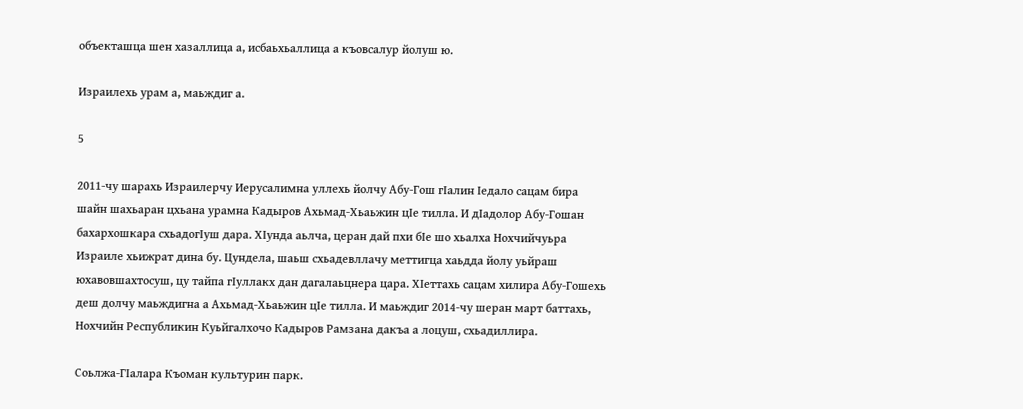объекташца шен хазаллица а, исбаьхьаллица а къовсалур йолуш ю.

Израилехь урам а, маьждиг а.

5

2011-чу шарахь Израилерчу Иерусалимна уллехь йолчу Абу-Гош гIалин Iедало сацам бира шайн шахьаран цхьана урамна Кадыров Ахьмад-Хьаьжин цIе тилла. И дIадолор Абу-Гошан бахархошкара схьадогIуш дара. ХIунда аьлча, церан дай пхи бIе шо хьалха Нохчийчуьра Израиле хьижрат дина бу. Цундела, шаьш схьадевллачу меттигца хаьдда йолу уьйраш юхавовшахтосуш, цу тайпа гIуллакх дан дагалаьцнера цара. ХIеттахь сацам хилира Абу-Гошехь деш долчу маьждигна а Ахьмад-Хьаьжин цIе тилла. И маьждиг 2014-чу шеран март баттахь, Нохчийн Республикин Куьйгалхочо Кадыров Рамзана дакъа а лоцуш, схьадиллира.

Соьлжа-ГIалара Къоман культурин парк.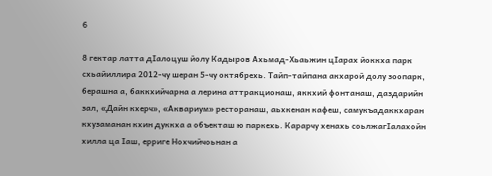6

8 гектар латта дIалоцуш йолу Кадыров Ахьмад-Хьаьжин цIарах йоккха парк схьайиллира 2012-чу шеран 5-чу октябрехь. Тайп-тайпана акхарой долу зоопарк, берашна а, баккхийчарна а лерина аттракционаш, яккхий фонтанаш, даздарийн зал, «Дайн кхерч», «Аквариум» ресторанаш, аьхкенан кафеш, самукъадаккхаран кхузаманан кхин дуккха а объекташ ю паркехь. Карарчу хенахь соьлжагIалахойн хилла ца Iаш, ерриге Нохчийчоьнан а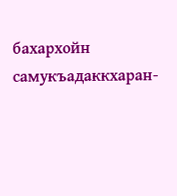бахархойн самукъадаккхаран-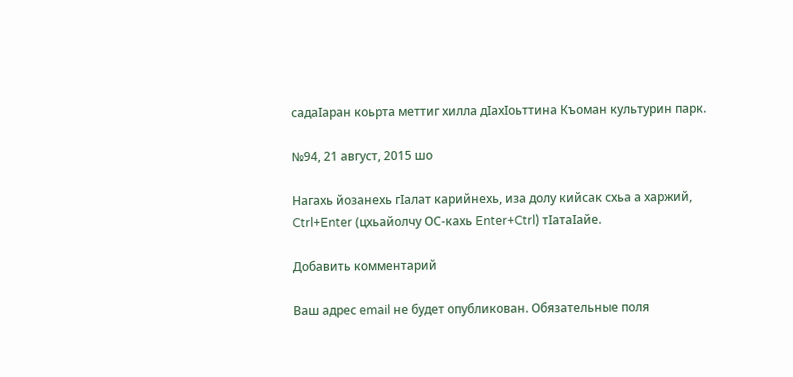садаIаран коьрта меттиг хилла дIахIоьттина Къоман культурин парк.

№94, 21 август, 2015 шо

Нагахь йозанехь гIалат карийнехь, иза долу кийсак схьа а харжий, Ctrl+Enter (цхьайолчу ОС-кахь Enter+Ctrl) тIатаIайе.

Добавить комментарий

Ваш адрес email не будет опубликован. Обязательные поля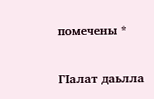помечены *

ГIалат даьлла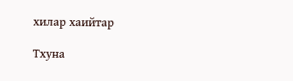хилар хаийтар

Тхуна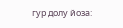гур долу йоза: